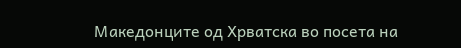Македонците од Хрватска во посета на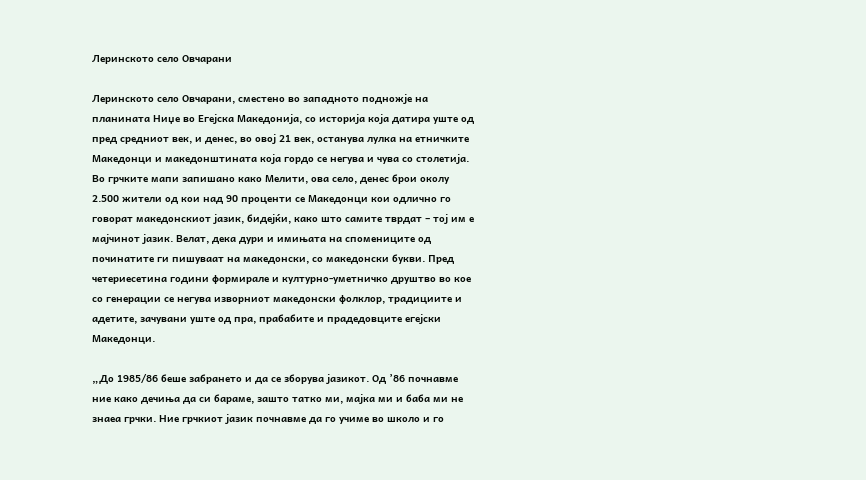Леринското село Овчарани

Леринското село Овчарани, сместено во западното подножје на планината Ниџе во Егејска Македонија, со историја која датира уште од пред средниот век, и денес, во овој 21 век, останува лулка на етничките Македонци и македонштината која гордо се негува и чува со столетија. Во грчките мапи запишано како Мелити, ова село, денес брои околу 2.500 жители од кои над 90 проценти се Македонци кои одлично го говорат македонскиот јазик, бидејќи, како што самите тврдат – тој им е мајчинот јазик. Велат, дека дури и имињата на спомениците од починатите ги пишуваат на македонски, со македонски букви. Пред четериесетина години формирале и културно-уметничко друштво во кое со генерации се негува изворниот македонски фолклор, традициите и адетите, зачувани уште од пра, прабабите и прадедовците егејски Македонци.

„До 1985/86 беше забрането и да се зборува јазикот. Од ’86 почнавме ние како дечиња да си бараме, зашто татко ми, мајка ми и баба ми не знаеа грчки. Ние грчкиот јазик почнавме да го учиме во школо и го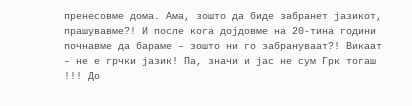пренесовме дома. Ама, зошто да биде забранет јазикот, прашувавме?! И после кога дојдовме на 20-тина години почнавме да бараме – зошто ни го забрануваат?! Викаат – не е грчки јазик! Па, значи и јас не сум Грк тогаш !!! До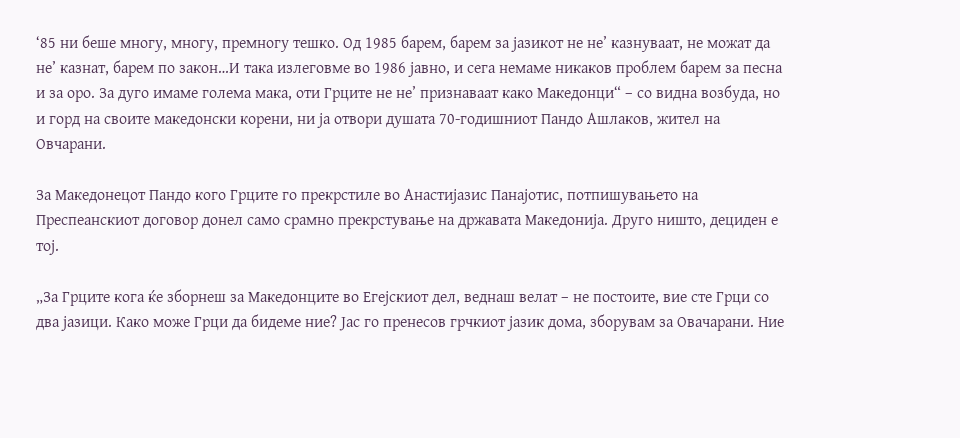‘85 ни беше многу, многу, премногу тешко. Од 1985 барем, барем за јазикот не не’ казнуваат, не можат да не’ казнат, барем по закон…И така излеговме во 1986 јавно, и сега немаме никаков проблем барем за песна и за оро. За дуго имаме голема мака, оти Грците не не’ признаваат како Македонци“ – со видна возбуда, но и горд на своите македонски корени, ни ја отвори душата 70-годишниот Пандо Ашлаков, жител на Овчарани.

За Македонецот Пандо кого Грците го прекрстиле во Анастијазис Панајотис, потпишувањето на Преспеанскиот договор донел само срамно прекрстување на државата Македонија. Друго ништо, дециден е тој.

„За Грците кога ќе зборнеш за Македонците во Егејскиот дел, веднаш велат – не постоите, вие сте Грци со два јазици. Како може Грци да бидеме ние? Јас го пренесов грчкиот јазик дома, зборувам за Овачарани. Ние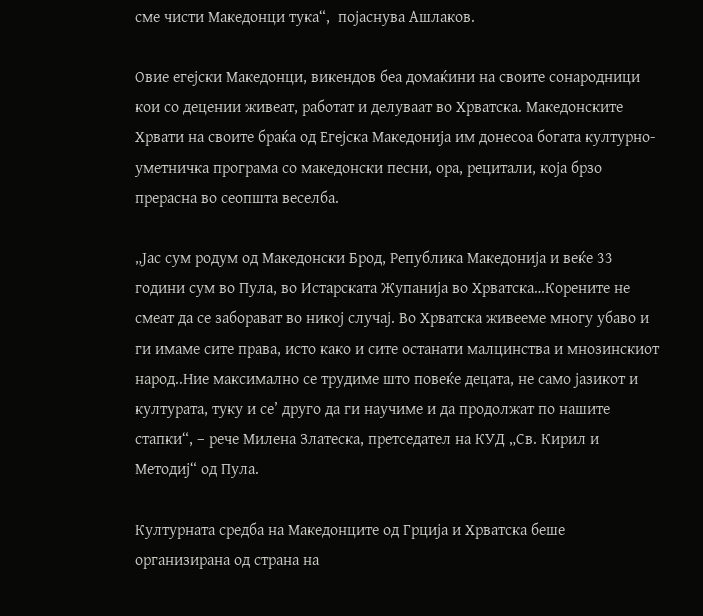сме чисти Македонци тука“,  појаснува Ашлаков.

Овие егејски Македонци, викендов беа домаќини на своите сонародници кои со децении живеат, работат и делуваат во Хрватска. Македонските Хрвати на своите браќа од Егејска Македонија им донесоа богата културно-уметничка програма со македонски песни, ора, рецитали, која брзо прерасна во сеопшта веселба.

„Јас сум родум од Македонски Брод, Република Македонија и веќе 33 години сум во Пула, во Истарската Жупанија во Хрватска…Корените не смеат да се заборават во никој случај. Во Хрватска живееме многу убаво и ги имаме сите права, исто како и сите останати малцинства и мнозинскиот народ..Ние максимално се трудиме што повеќе децата, не само јазикот и културата, туку и се’ друго да ги научиме и да продолжат по нашите стапки“, – рече Милена Златеска, претседател на КУД „Св. Кирил и Методиј“ од Пула.

Културната средба на Македонците од Грција и Хрватска беше организирана од страна на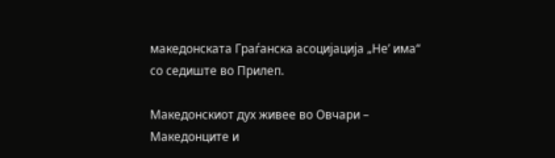македонската Граѓанска асоцијација „Не’ има“ со седиште во Прилеп.

Македонскиот дух живее во Овчари – Македонците и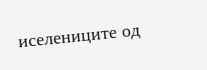иселениците од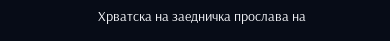Хрватска на заедничка прослава на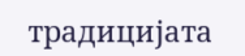традицијата